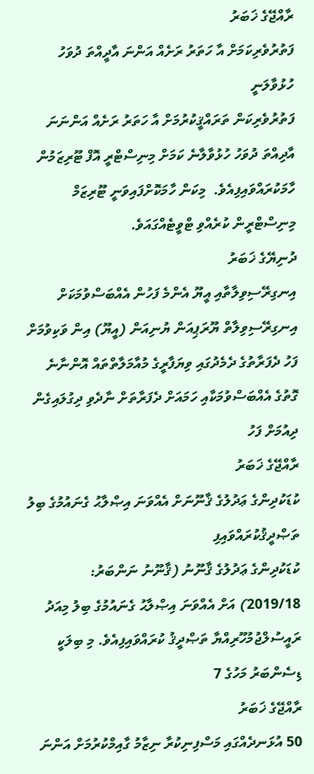ރާއްޖޭގެ ޚަބަރު
ފަތުރުވެރިކަމަށް އާ ހަތަރު ރަށެއް އަންނަ އާދީއްތަ ދުވަހު ހުޅުވާލަނީ
ފަތުރުވެރިކަން ތަރައްޤީކުރުމަށް އާ ހަތަރު ރަށެއް އަންނަނަ އާދިއްތަ ދުވަހު ހުޅުވާލާނެ ކަމަށް މިނިސްޓްރީ އޮފް ޓޫރިޒަމުން ހާމަކުރައްވައިފިއެވެ.  މިކަން ހާމަކޮށްފައިވަނީ ޓޫރިޒަމް މިނިސްޓްރީން ކުރެއްވި ޓްވީޓެއްގައަވެ.
ދުނިޔޭގެ ޚަބަރު
އިނގިރޭސިވިލާތާއި އީޔޫ އެންމެ ފަހުން އެއްބަސްވުމަކަށް
އިނގިރޭސިވިލާތް ޔޫރަޕިއަން ޔުނިއަން (އީޔޫ) އިން ވަކިވުމަށް ފަހު ދެފަރާތުގެ ދެމެދުގައި ވިޔަފާރީގެ މުއާމަލާތްތައް އޮންނާނެ ގޮތުގެ އެއްބަސްވުމަކާއި ހަމައަށް ދެފަރާތަށް ނާދެވި ދިގުލައިގެން ދިއުމަށް ފަހު
ރާއްޖޭގެ ޚަބަރު
ކުޑަކުދިންގެ ޢަދުލުގެ ޤާނޫނަށް އެއްވަނަ އިޞްލާޙު ގެނައުމުގެ ބިލު ތަޞްދީޤުކުރައްވައިފި
ކުޑަކުދިންގެ ޢަދުލުގެ ޤާނޫނު (ޤާނޫނު ނަންބަރު: 2019/18) އަށް އެއްވަނަ އިޞްލާޙު ގެނައުމުގެ ބިލު މިއަދު ރައީސުލްޖުމުހޫރިއްޔާ ތަޞްދީޤު ކުރައްވައިފިއެވެ. މި ބިލަކީ ޑިސެންބަރު މަހުގެ 7
ރާއްޖޭގެ ޚަބަރު
50 އުޅަނދެއްގައި މަސްފިނިކުރާ ނިޒާމު ގާއިމްކުރުމަށް އަންނަ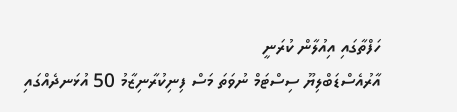ހަފްތާގައި އިއުލާން ކުރަނީ
އާރުއެސްޑަބްލިޔޫ ސިސްޓަމް ނުވަތަ މަސް ފިނިކުރާނިޒާމު 50 އުޅަނދެއްގައި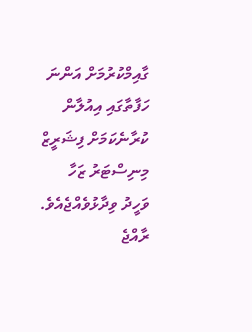ގާއިމްކުރުމަށް އަންނަ ހަފާތާގައި އިއުލާން ކުރާނެކަމަށް ފިޝަރީޒް މިނިސްޓަރު ޒަހާ ވަހީދު ވިދާޅުވެއްޖެއެވެ.  ރާއްޖެ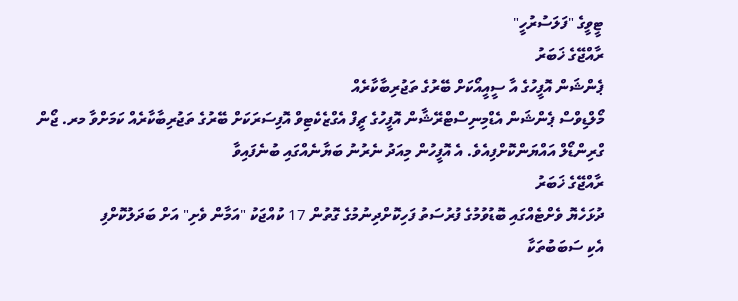ޓީވީގެ "ފަލަސުރުހީ"
ރާއްޖޭގެ ޚަބަރު
ޕެންޝަން އޮފީހުގެ އާ ސީއީއޯކަށް ބޭރުގެ ތަޖުރިބާކާރެއް
މޯލްޑިވްސް ޕެންޝަން އެޑްމިނިސްޓްރޭޝާން އޮފީހުގެ ޗީފް އެގްޒެކެޓިވް އޮފިސަރަކަށް ބޭރުގެ ތަޖުރިބާކާރެއް ކަމަށްވާ މރ. ޖޯން ގްރިންޑޯލް އައްޔަންކޮށްފިއެވެ. އެ އޮފީހުން މިއަދު ނެރުނު ބަޔާނެއްގައި ބުނެފައިވާ
ރާއްޖޭގެ ޚަބަރު
ދުޅަހެޔޮ ވެށްޓެއްގައި ބޮޑުވުމުގެ ފުރުސަތު ފަހިކޮށްދިނުމުގެ ގޮތުން 17 ކުއްޖަކު "އަމާން ވެށި" އަށް ބަދަލުކޮށްފި
އެކި ސަބަބުތަކާ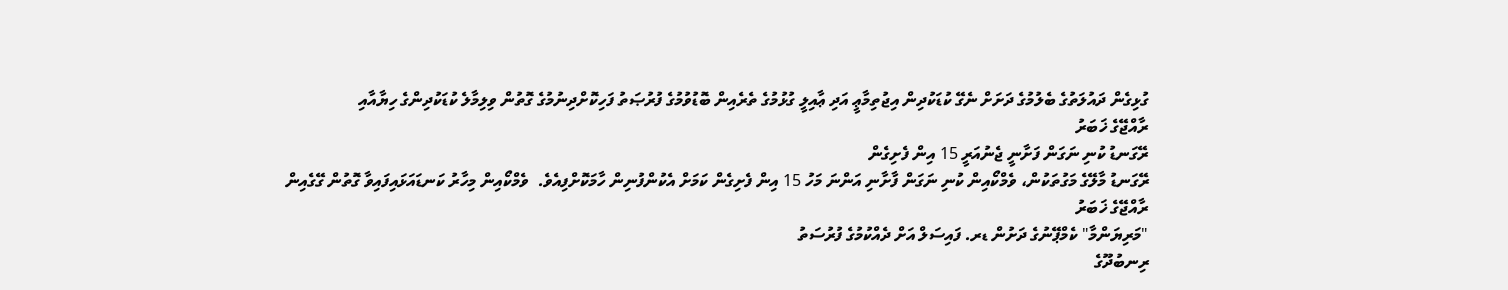ގުޅިގެން ދައުލަތުގެ ބެލުމުގެ ދަށަށް ނެގޭ ކުޑަކުދިން އިޖުތިމާޢީ އަދި ޢާއިލީ ގުޅުމުގެ ތެރެއިން ބޮޑުވުމުގެ ފުރުޞަތު ފަހިކޮށްދިނުމުގެ ގޮތުން ވިލިމާލެ ކުޑަކުދިންގެ ހިޔާއާއި
ރާއްޖޭގެ ޚަބަރު
ރޭގަނޑު ކުނި ނަގަން ފަށާނީ ޖެނުއަރީ 15 އިން ފެށިގެން
ރޭގަނޑު މާލޭގެ މަގުތަކުން، ވެމްކޯއިން ކުނި ނަގަން ފާށާނި އަންނަ މަހު 15 އިން ފެށިގެން ކަމަށް އެކުންފުނިން ހާމަކޮށްފިއެވެ.  ވެމްކޯއިން މިހާރު ކަނޑައަޅައިފައިވާ ގޮތުން ގޭގެއިން
ރާއްޖޭގެ ޚަބަރު
"މަރިޔަންމާ" ކެމްޕޭނުގެ ދަށުން ޑރ. ފައިސަލް އަށް ދެއްކުމުގެ ފުރުސަތު
ރިނބުދޫގެ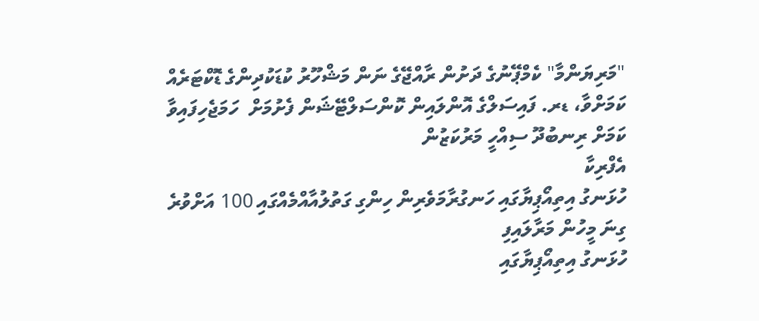"މަރިޔަންމާ" ކެމްޕޭނުގެ ދަށުން ރާއްޖޭގެ ނަން މަޝްހޫރު ކުޑަކުދިންގެ ޑޮކްޓަރެއް ކަމަށްވާ، ޑރ. ފައިސަލްގެ އޮންލައިން ކޮންސަލްޓޭޝަން ފެށުމަށް  ހަމަޖެހިފައިވާ ކަމަށް ރިނބުދޫ ސިއްހީ މަރުކަޒުން
އެފްރިކާ
ހުޅަނގު އިތިއޯޕިޔާގައި ހަނގުރާމަވެރިން ހިންގި ގަތުލުއާއްމެއްގައި 100 އަށްވުރެ ގިނަ މީހުން މަރާލައިފި
ހުޅަނގު އިތިއޯޕިޔާގައި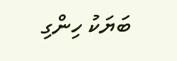ބަޔަކު ހިންގި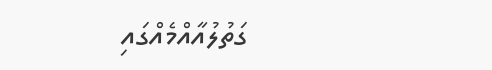ގަތުލުއާއްމެއްގައި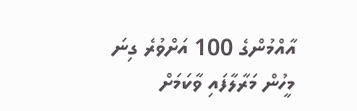އާއްމުންގެ 100 އަށްވުރެ ގިނަ މީހުން މަރާލާފައި ވާކަމަށް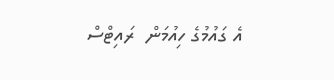އެ ގައުމުގެ ހިއުމަން  ރައިޓްސް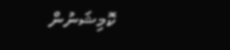ކޮމިޝަނުން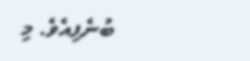ބުނެފިއެވެ. މި